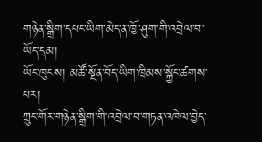གཉེན་སྒྲིག་དཔང་ཡིག་མེད་ན་ཁྱོ་ཤུག་གི་འབྲེལ་བ་ཡོད་དམ།
ཡོང་ཁུངས། མཚོ་སྔོན་བོད་ཡིག་ཁྲིམས་སྐྱོང་ཚགས་པར།
ཀྲུང་གོར་གཉེན་སྒྲིག་གི་འབྲེལ་བ་གཏན་འཁེལ་བྱེད་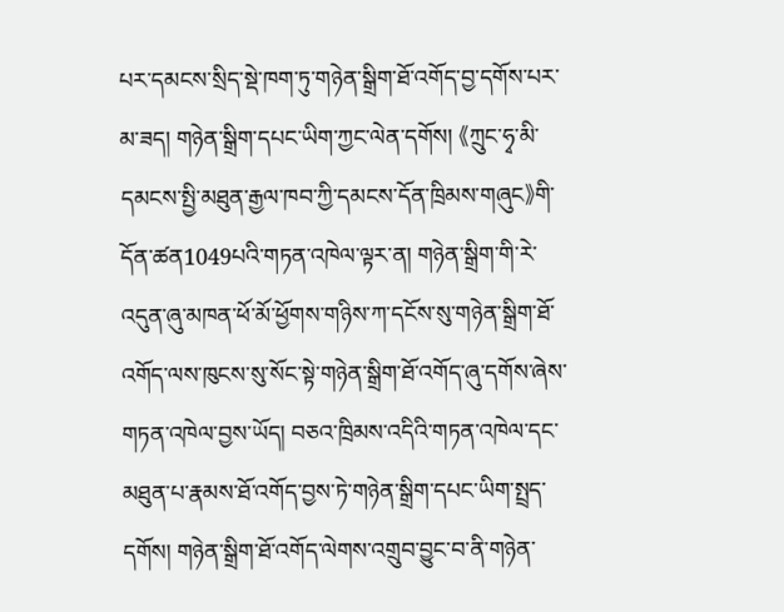པར་དམངས་སྲིད་སྡེ་ཁག་ཏུ་གཉེན་སྒྲིག་ཐོ་འགོད་བྱ་དགོས་པར་མ་ཟད། གཉེན་སྒྲིག་དཔང་ཡིག་ཀྱང་ལེན་དགོས། 《ཀྲུང་ཧྭ་མི་དམངས་སྤྱི་མཐུན་རྒྱལ་ཁབ་ཀྱི་དམངས་དོན་ཁྲིམས་གཞུང》གི་དོན་ཚན1049པའི་གཏན་འཁེལ་ལྟར་ན། གཉེན་སྒྲིག་གི་རེ་འདུན་ཞུ་མཁན་ཕོ་མོ་ཕྱོགས་གཉིས་ཀ་དངོས་སུ་གཉེན་སྒྲིག་ཐོ་འགོད་ལས་ཁུངས་སུ་སོང་སྟེ་གཉེན་སྒྲིག་ཐོ་འགོད་ཞུ་དགོས་ཞེས་གཏན་འཁེལ་བྱས་ཡོད། བཅའ་ཁྲིམས་འདིའི་གཏན་འཁེལ་དང་མཐུན་པ་རྣམས་ཐོ་འགོད་བྱས་ཏེ་གཉེན་སྒྲིག་དཔང་ཡིག་སྤྲད་དགོས། གཉེན་སྒྲིག་ཐོ་འགོད་ལེགས་འགྲུབ་བྱུང་བ་ནི་གཉེན་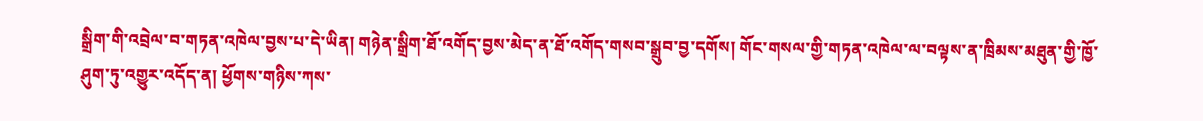སྒྲིག་གི་འབྲེལ་བ་གཏན་འཁེལ་བྱས་པ་དེ་ཡིན། གཉེན་སྒྲིག་ཐོ་འགོད་བྱས་མེད་ན་ཐོ་འགོད་གསབ་སྒྲུབ་བྱ་དགོས། གོང་གསལ་གྱི་གཏན་འཁེལ་ལ་བལྟས་ན་ཁྲིམས་མཐུན་གྱི་ཁྱོ་ཤུག་ཏུ་འགྱུར་འདོད་ན། ཕྱོགས་གཉིས་ཀས་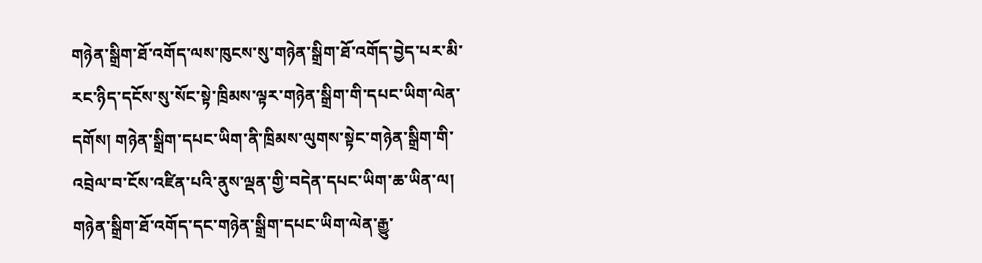གཉེན་སྒྲིག་ཐོ་འགོད་ལས་ཁུངས་སུ་གཉེན་སྒྲིག་ཐོ་འགོད་བྱེད་པར་མི་རང་ཉིད་དངོས་སུ་སོང་སྟེ་ཁྲིམས་ལྟར་གཉེན་སྒྲིག་གི་དཔང་ཡིག་ལེན་དགོས། གཉེན་སྒྲིག་དཔང་ཡིག་ནི་ཁྲིམས་ལུགས་སྟེང་གཉེན་སྒྲིག་གི་འབྲེལ་བ་ངོས་འཛིན་པའི་ནུས་ལྡན་གྱི་བདེན་དཔང་ཡིག་ཆ་ཡིན་ལ། གཉེན་སྒྲིག་ཐོ་འགོད་དང་གཉེན་སྒྲིག་དཔང་ཡིག་ལེན་རྒྱུ་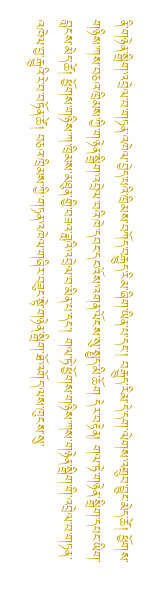ནི་གཉེན་སྒྲིག་འབྲེལ་བ་གཏན་འཁེལ་བྱེད་པའི་ཁྲིམས་བཀོད་བརྒྱུད་རིམ་ཞིག་ཡིན་པ་དང་། བརྒྱུད་རིམ་དེ་དག་ལེགས་འགྲུབ་བྱུང་མེད་ཚེ། ཕྱོགས་གཉིས་ཀས་བཅའ་ཁྲིམས་ཀྱི་གཉེན་སྒྲིག་འབྲེལ་བའི་ཁེ་དབང་དང་འོས་འགན་ལོངས་སུ་སྤྱད་མི་ཆོག དེར་བརྟེན། གལ་ཏེ་གཉེན་སྒྲིག་དཔང་ཡིག་བླངས་མེད་ཚེ། ཕྱོགས་གཉིས་ཀ་ཁྲིམས་མཐུན་གྱི་བཟའ་ཟླའི་འབྲེལ་བ་མིན་པ་དང་། གལ་ཏེ་ཕྱོགས་གཉིས་ཀས་གཉེན་སྒྲིག་གི་འབྲེལ་བ་གཏན་འཁེལ་བྱ་རྒྱུའི་རེ་བ་བཏོན་ཚེ། བཅའ་ཁྲིམས་ཀྱི་གཏན་འཁེལ་གཞིར་བཟུང་སྟེ་གཉེན་སྒྲིག་ཐོ་འགོད་ལས་ཁུངས་སུ་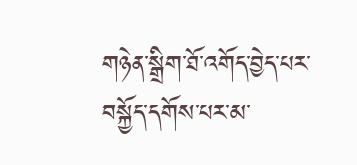གཉེན་སྒྲིག་ཐོ་འགོད་བྱེད་པར་བསྐྱོད་དགོས་པར་མ་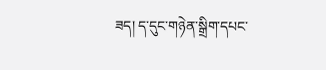ཟད། ད་དུང་གཉེན་སྒྲིག་དཔང་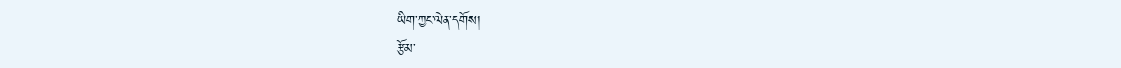ཡིག་ཀྱང་ལེན་དགོས།
རྩོམ་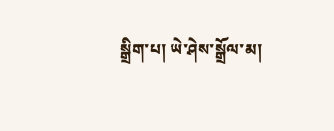སྒྲིག་པ། ཡེ་ཤེས་སྒྲོལ་མ།